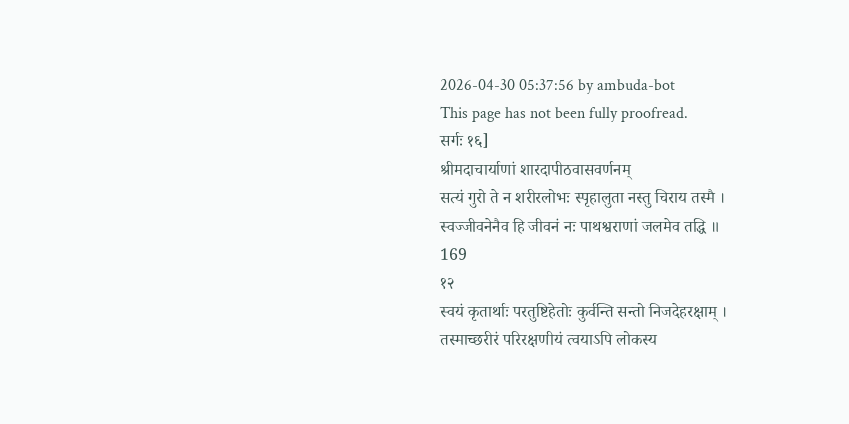2026-04-30 05:37:56 by ambuda-bot
This page has not been fully proofread.
सर्गः १६]
श्रीमदाचार्याणां शारदापीठवासवर्णनम्
सत्यं गुरो ते न शरीरलोभः स्पृहालुता नस्तु चिराय तस्मै ।
स्वज्जीवनेनैव हि जीवनं नः पाथश्वराणां जलमेव तद्धि ॥
169
१२
स्वयं कृतार्थाः परतुष्टिहेतोः कुर्वन्ति सन्तो निजदेहरक्षाम् ।
तस्माच्छरीरं परिरक्षणीयं त्वयाऽपि लोकस्य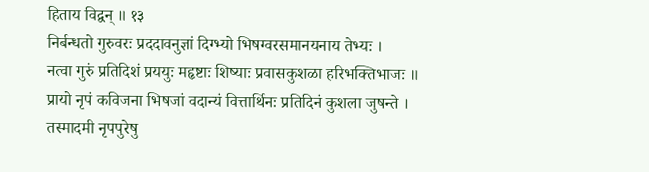हिताय विद्वन् ॥ १३
निर्बन्धतो गुरुवरः प्रददावनुज्ञां दिग्भ्यो भिषग्वरसमानयनाय तेभ्यः ।
नत्वा गुरुं प्रतिदिशं प्रययुः महृष्टाः शिष्याः प्रवासकुशळा हरिभक्तिभाजः ॥
प्रायो नृपं कविजना भिषजां वदान्यं वित्तार्थिनः प्रतिदिनं कुशला जुषन्ते ।
तस्मादमी नृपपुरेषु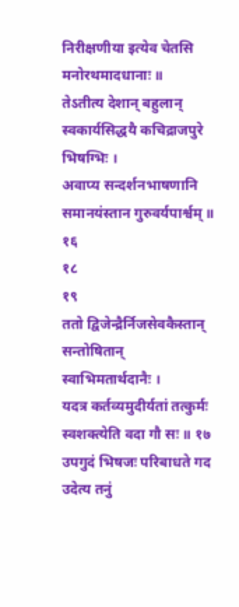निरीक्षणीया इत्येव चेतसि मनोरथमादधानाः ॥
तेऽतीत्य देशान् बहुलान् स्वकार्यसिद्धयै कचिद्राजपुरे भिषग्भिः ।
अवाप्य सन्दर्शनभाषणानि समानयंस्तान गुरुवर्यपार्श्वम् ॥
१६
१८
१९
ततो द्विजेन्द्रैर्निजसेवकैस्तान् सन्तोषितान् स्वाभिमतार्थदानैः ।
यदत्र कर्तव्यमुदीर्यतां तत्कुर्मः स्वशक्त्येति वदा गौ सः ॥ १७
उपगुदं भिषजः परिबाधते गद उदेत्य तनुं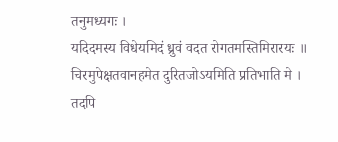तनुमध्यगः ।
यदिदमस्य विधेयमिदं ध्रुवं वदत रोगतमस्तिमिरारयः ॥
चिरमुपेक्षतवानहमेत दुरितजोऽयमिति प्रतिभाति मे ।
तदपि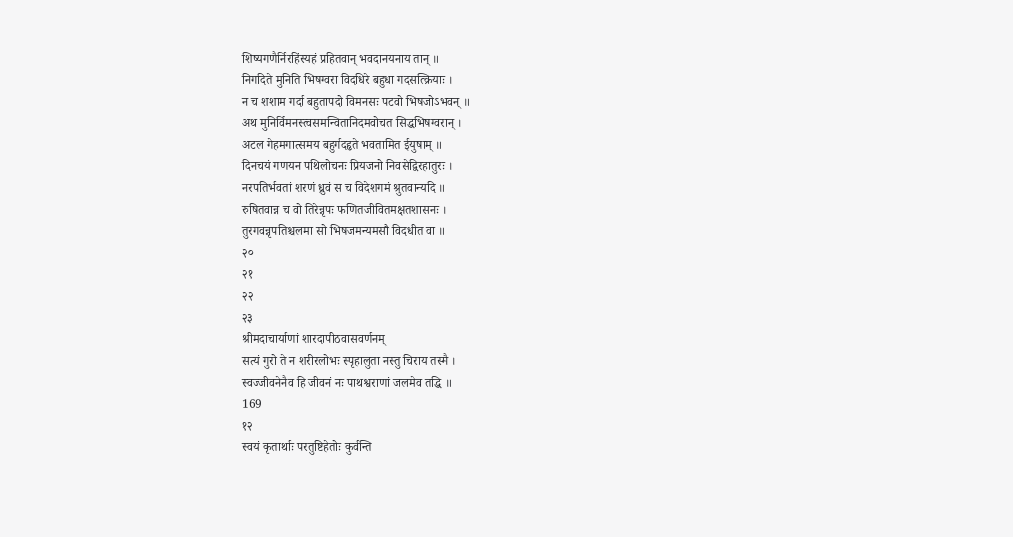शिष्यगणैर्निरहिंस्यहं प्रहितवान् भवदानयनाय तान् ॥
निगदिते मुनिति भिषग्वरा विदधिरे बहुधा गदसत्क्रियाः ।
न च शशाम गर्दा बहुतापदो विमनसः पटवो भिषजोऽभवन् ॥
अथ मुनिर्विमनस्त्वसमन्वितानिदमवोचत सिद्धभिषग्वरान् ।
अटल गेहमगात्समय बहुर्गदहृते भवतामित ईयुषाम् ॥
दिनचयं गणयन पथिलोचनः प्रियजनो निवसेद्विरहातुरः ।
नरपतिर्भवतां शरणं ध्रुवं स च विदेशगमं श्रुतवान्यदि ॥
रुषितवान्न च वो तिरेन्नृपः फणितजीवितमक्षतशासनः ।
तुरगवन्नृपतिश्चलमा सो भिषजमन्यमसौ विदधीत वा ॥
२०
२१
२२
२३
श्रीमदाचार्याणां शारदापीठवासवर्णनम्
सत्यं गुरो ते न शरीरलोभः स्पृहालुता नस्तु चिराय तस्मै ।
स्वज्जीवनेनैव हि जीवनं नः पाथश्वराणां जलमेव तद्धि ॥
169
१२
स्वयं कृतार्थाः परतुष्टिहेतोः कुर्वन्ति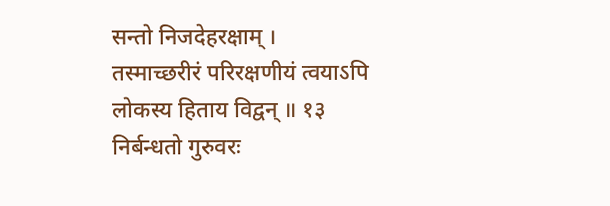सन्तो निजदेहरक्षाम् ।
तस्माच्छरीरं परिरक्षणीयं त्वयाऽपि लोकस्य हिताय विद्वन् ॥ १३
निर्बन्धतो गुरुवरः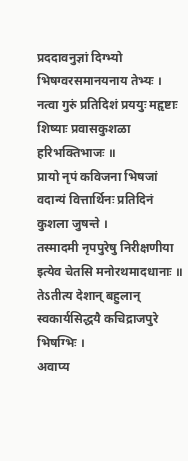प्रददावनुज्ञां दिग्भ्यो भिषग्वरसमानयनाय तेभ्यः ।
नत्वा गुरुं प्रतिदिशं प्रययुः महृष्टाः शिष्याः प्रवासकुशळा हरिभक्तिभाजः ॥
प्रायो नृपं कविजना भिषजां वदान्यं वित्तार्थिनः प्रतिदिनं कुशला जुषन्ते ।
तस्मादमी नृपपुरेषु निरीक्षणीया इत्येव चेतसि मनोरथमादधानाः ॥
तेऽतीत्य देशान् बहुलान् स्वकार्यसिद्धयै कचिद्राजपुरे भिषग्भिः ।
अवाप्य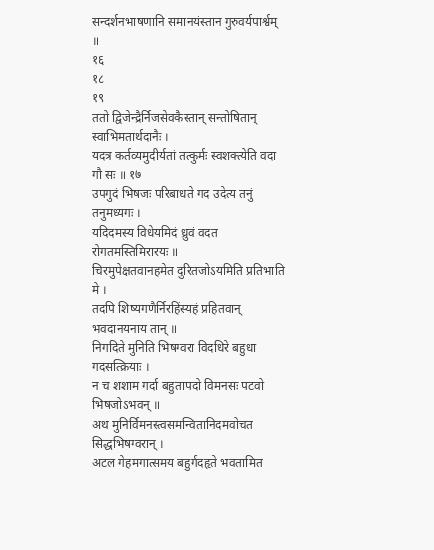सन्दर्शनभाषणानि समानयंस्तान गुरुवर्यपार्श्वम् ॥
१६
१८
१९
ततो द्विजेन्द्रैर्निजसेवकैस्तान् सन्तोषितान् स्वाभिमतार्थदानैः ।
यदत्र कर्तव्यमुदीर्यतां तत्कुर्मः स्वशक्त्येति वदा गौ सः ॥ १७
उपगुदं भिषजः परिबाधते गद उदेत्य तनुं तनुमध्यगः ।
यदिदमस्य विधेयमिदं ध्रुवं वदत रोगतमस्तिमिरारयः ॥
चिरमुपेक्षतवानहमेत दुरितजोऽयमिति प्रतिभाति मे ।
तदपि शिष्यगणैर्निरहिंस्यहं प्रहितवान् भवदानयनाय तान् ॥
निगदिते मुनिति भिषग्वरा विदधिरे बहुधा गदसत्क्रियाः ।
न च शशाम गर्दा बहुतापदो विमनसः पटवो भिषजोऽभवन् ॥
अथ मुनिर्विमनस्त्वसमन्वितानिदमवोचत सिद्धभिषग्वरान् ।
अटल गेहमगात्समय बहुर्गदहृते भवतामित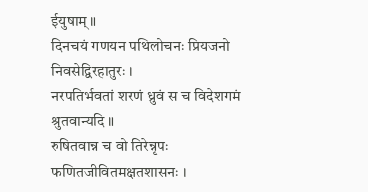ईयुषाम् ॥
दिनचयं गणयन पथिलोचनः प्रियजनो निवसेद्विरहातुरः ।
नरपतिर्भवतां शरणं ध्रुवं स च विदेशगमं श्रुतवान्यदि ॥
रुषितवान्न च वो तिरेन्नृपः फणितजीवितमक्षतशासनः ।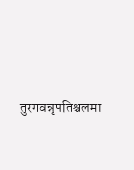तुरगवन्नृपतिश्चलमा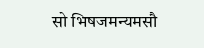सो भिषजमन्यमसौ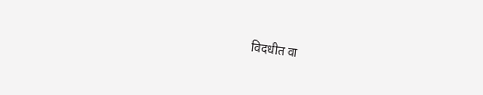विदधीत वा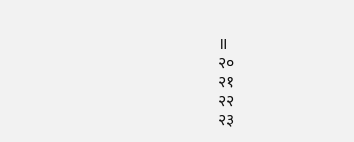॥
२०
२१
२२
२३